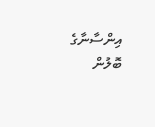އިންސާނާގެ ބޮލުން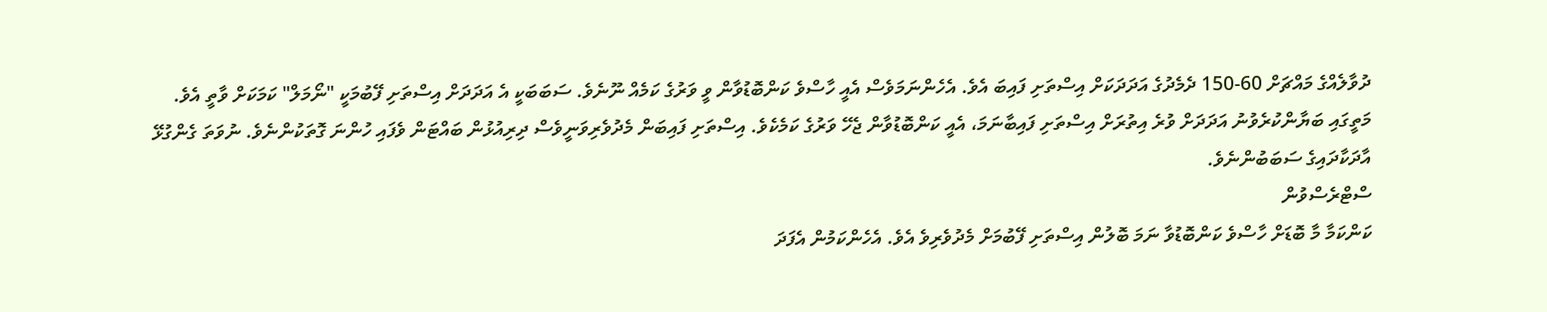ދުވާލެއްގެ މައްޗަށް 60-150 ދެމެދުގެ އަދަދަކަށް އިސްތަށި ފައިބަ އެވެ. އެހެންނަމަވެސް އެއީ ހާސްވެ ކަންބޮޑުވާން ވީ ވަރުގެ ކަމެއް ނޫނެވެ. ސަބަބަކީ އެ އަދަދަށް އިސްތަށި ފޭބުމަކީ "ނޯމަލް" ކަމަކަށް ވާތީ އެވެ.
މަތީގައި ބަޔާންކުރެވުނު އަދަދަށް ވުރެ އިތުރަށް އިސްތަށި ފައިބާނަމަ، އެއީ ކަންބޮޑުވާން ޖެހޭ ވަރުގެ ކަމެކެވެ. އިސްތަށި ފައިބަން މެދުވެރިވަނީވެސް ދިރިއުޅުން ބައްޓަން ވެފައި ހުންނަ ގޮތަކުންނެވެ. ނުވަތަ ގެންގުޅޭ އާދަކާދައިގެ ސަބަބުންނެވެ.
ސްޓްރެސްވުން
ކަންކަމާ މާ ބޮޑަށް ހާސްވެ ކަންބޮޑުވާ ނަމަ ބޮލުން އިސްތަށި ފޭބުމަށް މެދުވެރިވެ އެވެ. އެހެންކަމުން އެފަދަ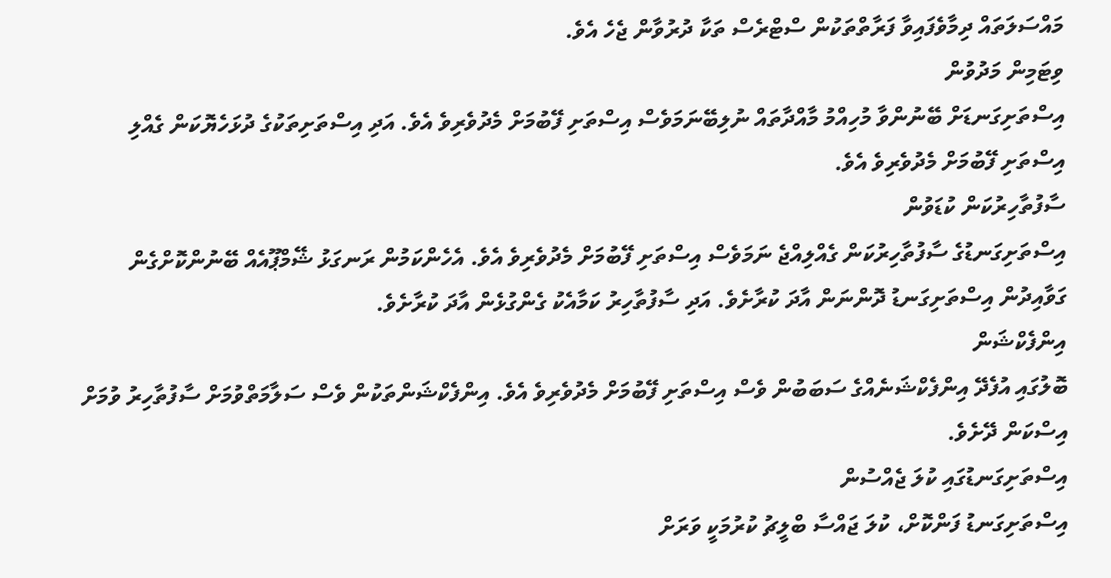މައްސަލަތައް ދިމާވެފައިވާ ފަރާތްތަކުން ސްޓްރެސް ތަކާ ދުރުވާން ޖެހެ އެވެ.
ވިޓަމިން މަދުވުން
އިސްތަށިގަނޑަށް ބޭނުންވާ މުހިއްމު މާއްދާތައް ނުލިބޭނަމަވެސް އިސްތަށި ފޭބުމަށް މެދުވެރިވެ އެވެ. އަދި އިސްތަށިތަކުގެ ދުޅަހެޔޮކަން ގެއްލި އިސްތަށި ފޭބުމަށް މެދުވެރިވެ އެވެ.
ސާފުތާހިރުކަން ކުޑަވުން
އިސްތަށިގަނޑުގެ ސާފުތާހިރުކަން ގެއްލިއްޖެ ނަމަވެސް އިސްތަށި ފޭބުމަށް މެދުވެރިވެ އެވެ. އެހެންކަމުން ރަނގަޅު ޝޭމްޕޫއެއް ބޭނުންކޮށްގެން ގަވާއިދުން އިސްތަށިގަނޑު ދޮންނަން އާދަ ކުރާށެވެ. އަދި ސާފުތާހިރު ކަމާއެކު ގެންގުޅެން އާދަ ކުރާށެވެ.
އިންފެކްޝަން
ބޮލުގައި އުފެދޭ އިންފެކްޝަނެއްގެ ސަބަބުން ވެސް އިސްތަށި ފޭބުމަށް މެދުވެރިވެ އެވެ. އިންފެކްޝަންތަކުން ވެސް ސަލާމަތްވުމަށް ސާފުތާހިރު ވުމަށް އިސްކަން ދޭށެވެ.
އިސްތަށިގަނޑުގައި ކުލަ ޖެއްސުން
އިސްތަށިގަނޑު ފަންކޮށް، ކުލަ ޖައްސާ ބްލީޗު ކުރުމަކީ ވަރަށް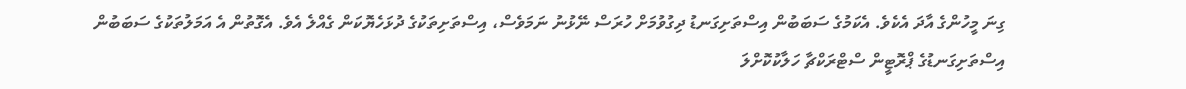ގިނަ މީހުންގެ އާދަ އެކެވެ. އެކަމުގެ ސަބަބުން އިސްތަށިގަނޑު ދިގުވުމަށް ހުރަސް ނޭޅުނު ނަމަވެސް، އިސްތަށިތަކުގެ ދުޅަހެޔޮކަން ގެއްލެ އެވެ. އެގޮތުން އެ އަމަލުތަކުގެ ސަބަބުން އިސްތަށިގަނޑުގެ ޕްރޮޓީން ސްޓްރަކްޗާ ހަލާކުކޮށްލަ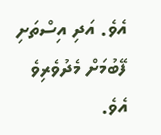އެވެ. އަދި އިސްތަށި ފޭބުމަށް މެދުވެރިވެ އެވެ.